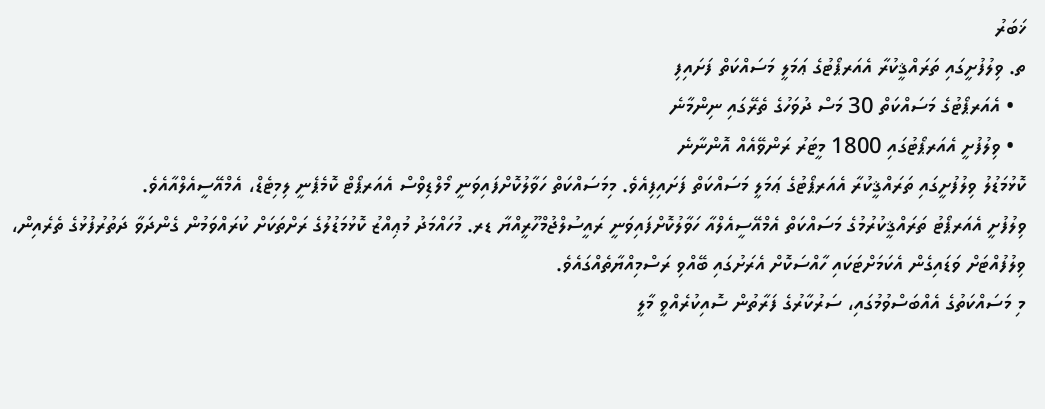ޚަބަރު
ތ. ވިލުފުށީގައި ތަރައްޤީކުރާ އެއަރޕޯޓުގެ ޢަމަލީ މަސައްކަތް ފަށައިފި
  • އެއަރޕޯޓުގެ މަސައްކަތް 30 މަސް ދުވަހުގެ ތެރޭގައި ނިންމާނެ
  • ވިލުފުށީ އެއަރޕޯޓުގައި 1800 މީޓަރު ރަންވޭއެއް އޮންނާނެ
ކޮޅުމަޑުލު ވިލުފުށީގައި ތަރައްޤީކުރާ އެއަރޕޯޓުގެ ޢަމަލީ މަސައްކަތް ފަށައިފިއެވެ. މިމަސައްކަތް ހަވާލުކޮށްފައިވަނީ މޯލްޑިވްސް އެއަރޕޯޓް ކޮމެޕެނީ ލިމިޓެޑް، އެމްއޭސީއެލްއާއެވެ.
ވިލުފުށީ އެއަރޕޯޓު ތަރައްޤީކުރުމުގެ މަސައްކަތް އެމްއޭސީއެލްއާ ހަވާލުކޮށްފައިވަނީ ރައީސުލްޖުމްހޫރީއްޔާ ޑރ. މުހައްމަދު މުޢިއްޒު ކޮޅުމަޑުލުގެ ރަށްތަކަށް ކުރައްވަމުން ގެންދަވާ ދަތުރުފުޅުގެ ތެރެއިން، ވިލުފުއްޓަށް ވަޑައިގެން އެކަމަށްޓަކައި ހާއްސަކޮށް އެރަށުގައި ބޭއްވި ރަސްމިއްޔާތެއްގައެވެ.
މި މަސައްކަތުގެ އެއްބަސްވުމުގައި، ސަރުކާރުގެ ފަރާތުން ސޮއިކުރެއްވީ މާލީ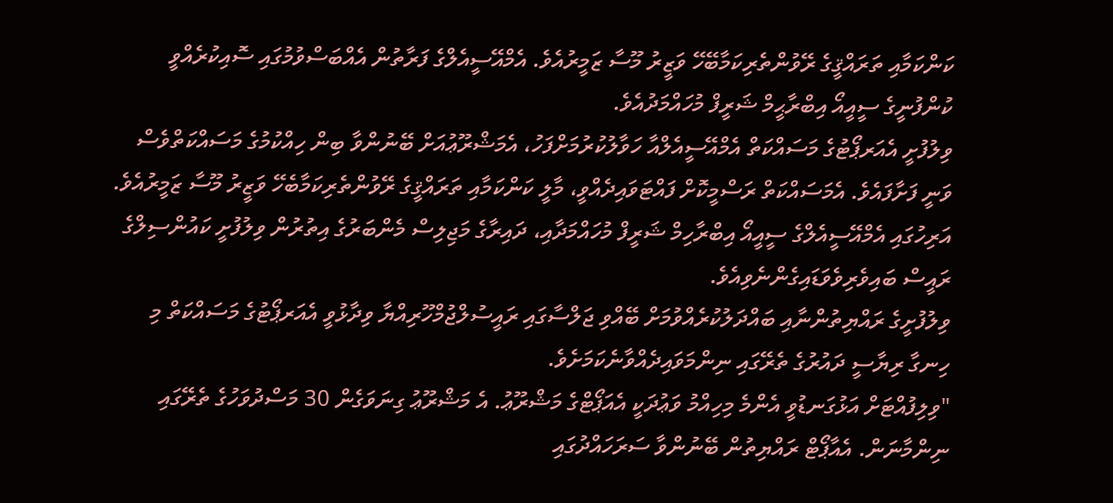ކަންކަމާއި ތަރައްޤީގެ ރޭވުންތެރިކަމާބޭހޭ ވަޒީރު މޫސާ ޒަމީރުއެވެ. އެމްއޭސީއެލްގެ ފަރާތުން އެއްބަސްވުމުގައި ސޮއިކުރެއްވީ ކުންފުނީގެ ސީއީއޯ އިބްރާޙީމް ޝަރީފް މުހައްމަދުއެވެ.
ވިލުފުށީ އެއަރޕޯޓުގެ މަސައްކަތް އެމްއޭސީއެލްއާ ހަވާލުކުރުމަށްފަހު، އެމަޝްރޫޢުއަށް ބޭނުންވާ ބިން ހިއްކުމުގެ މަސައްކަތްވެސް ވަނީ ފަށާފައެވެ. އެމަސައްކަތް ރަސްމީކޮށް ފައްޓަވައިދެއްވީ، މާލީ ކަންކަމާއި ތަރައްޤީގެ ރޭވުންތެރިކަމާބެހޭ ވަޒީރު މޫސާ ޒަމީރުއެވެ. އަރިހުގައި އެމްއޭސީއެލްގެ ސީއީއޯ އިބްރާހިމް ޝަރީފް މުހައްމަދާއި، ދައިރާގެ މަޖިލިސް މެންބަރުގެ އިތުރުން ވިލުފުށީ ކައުންސިލްގެ ރައީސް ބައިވެރިވެވަޑައިގެންނެވިއެވެ.
ވިލުފުށީގެ ރައްޔިތުންނާއި ބައްދަލުކުރެއްވުމަށް ބޭއްވި ޖަލްސާގައި ރައީސުލްޖުމްހޫރިއްޔާ ވިދާޅުވީ އެއަރޕޯޓުގެ މަސައްކަތް މި ހިނގާ ރިޔާސީ ދައުރުގެ ތެރޭގައި ނިންމަވައިދެއްވާނެކަމަށެވެ.
"ވިލިފުއްޓަށް އަޅުގަނޑުވީ އެންމެ މިހިއްމު ވަޢުދަކީ އެއަޕޯޓްގެ މަޝްރޫޢު. އެ މަޝްރޫޢު ގިނަވަގެން 30 މަސްދުވަހުގެ ތެރޭގައި ނިންމާނަން. އެއާޕޯޓް ރައްޔިތުން ބޭނުންވާ ސަރަހައްދުގައި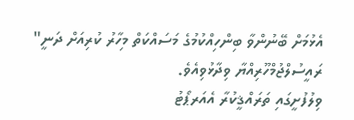އެޅުމަށް ބޭނުންވާ ބިންހިއްކުމުގެ މަސައްކަތް މިހާރު ކުރިއަށް ދަނީ" ރައީސުލްޖުމްހޫރިއްޔާ ވިދާޅުވިއެވެ.
ވިލުފުށީގައި ތަރައްޤީކުރާ އެއަރޕޯޓު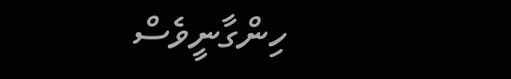ހިންގާނީވެސް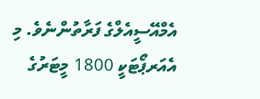އެމްއޭސީއެލްގެ ފަރާތުންނެވެ. މި އެއަރޕޯޓަކީ 1800 މީޓަރުގެ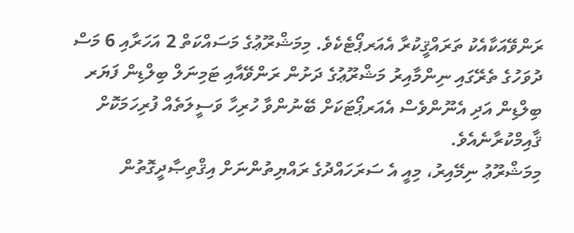ރަންވޭއަކާއެކު ތަރައްޤީކުރާ އެއަރޕޯޓެކެވެ. މިމަޝްރޫޢުގެ މަސައްކަތް 2 އަހަރާއި 6 މަސް ދުވަހުގެ ތެރޭގައި ނިންމާއިރު މަޝްރޫޢުގެ ދަށުން ރަންވޭއާއި ޓަމިނަލް ބިލްޑިން ފަޔަރ ބިލްޑިން އަދި އެނޫންވެސް އެއަރޕޯޓަކަށް ބޭނުންވާ ހުރިހާ ވަސީލަތެއް ފުރިހަމަކޮށް ޤާއިމްކުރާނެއެވެ.
މިމަޝްރޫޢު ނިމޭއިރު، މިއީ އެ ސަރަހައްދުގެ ރައްޔިތުންނަށް އިޤްތިޞާދީގޮތުން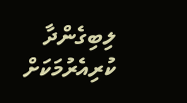ލިބިގެންދާ ކުރިއެރުމަކަށް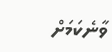ވާނެކަމަށް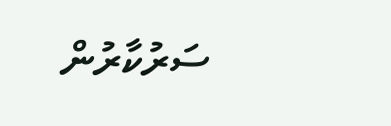ސަރުކާރުން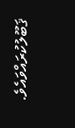ޤަބޫލުކުރައްވައެވެ.